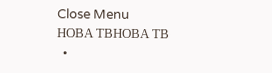Close Menu
НОВА ТВНОВА ТВ
  •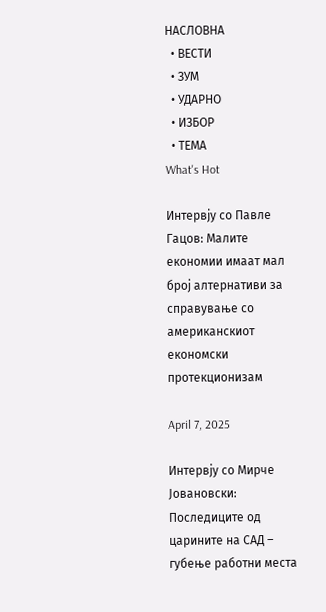НАСЛОВНА
  • ВЕСТИ
  • ЗУМ
  • УДАРНО
  • ИЗБОР
  • ТЕМА
What's Hot

Интервју со Павле Гацов: Малите економии имаат мал број алтернативи за справување со американскиот економски протекционизам

April 7, 2025

Интервју со Мирче Јовановски: Последиците од царините на САД – губење работни места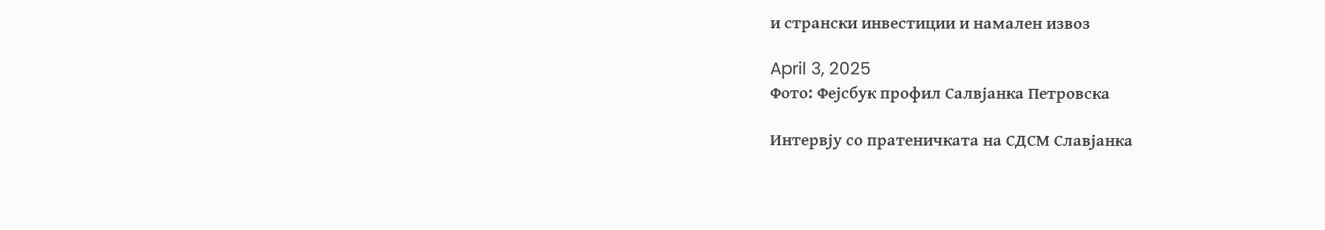и странски инвестиции и намален извоз

April 3, 2025
Фото: Фејсбук профил Салвјанка Петровска

Интервју со пратеничката на СДСМ Славјанка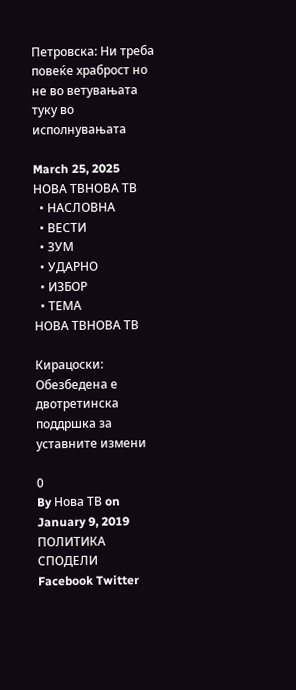Петровска: Ни треба повеќе храброст но не во ветувањата туку во исполнувањата

March 25, 2025
НОВА ТВНОВА ТВ
  • НАСЛОВНА
  • ВЕСТИ
  • ЗУМ
  • УДАРНО
  • ИЗБОР
  • ТЕМА
НОВА ТВНОВА ТВ

Кирацоски: Обезбедена е двотретинска поддршка за уставните измени

0
By Нова ТВ on January 9, 2019 ПОЛИТИКА
СПОДЕЛИ
Facebook Twitter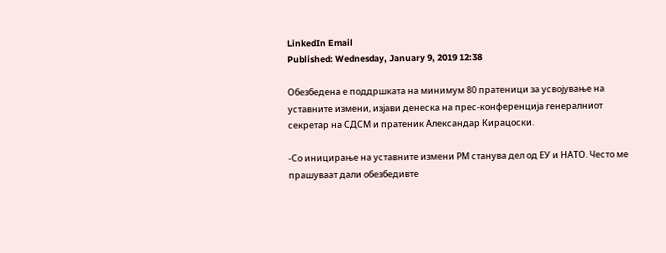LinkedIn Email
Published: Wednesday, January 9, 2019 12:38

Обезбедена е поддршката на минимум 80 пратеници за усвојување на уставните измени, изјави денеска на прес-конференција генералниот секретар на СДСМ и пратеник Александар Кирацоски.

-Со иницирање на уставните измени РМ станува дел од ЕУ и НАТО. Често ме прашуваат дали обезбедивте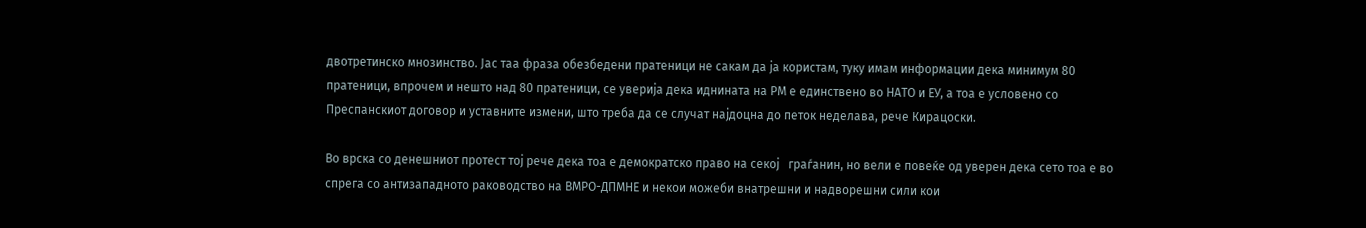двотретинско мнозинство. Јас таа фраза обезбедени пратеници не сакам да ја користам, туку имам информации дека минимум 80 пратеници, впрочем и нешто над 80 пратеници, се уверија дека иднината на РМ е единствено во НАТО и ЕУ, а тоа е условено со Преспанскиот договор и уставните измени, што треба да се случат најдоцна до петок неделава, рече Кирацоски.

Во врска со денешниот протест тој рече дека тоа е демократско право на секој   граѓанин, но вели е повеќе од уверен дека сето тоа е во спрега со антизападното раководство на ВМРО-ДПМНЕ и некои можеби внатрешни и надворешни сили кои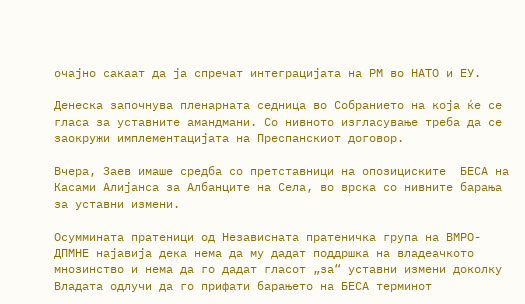очајно сакаат да ја спречат интеграцијата на РМ во НАТО и ЕУ.

Денеска започнува пленарната седница во Собранието на која ќе се гласа за уставните амандмани. Со нивното изгласување треба да се заокружи имплементацијата на Преспанскиот договор.

Вчера, Заев имаше средба со претставници на опозициските  БЕСА на Касами Алијанса за Албанците на Села, во врска со нивните барања за уставни измени.

Осуммината пратеници од Независната пратеничка група на ВМРО-ДПМНЕ најавија дека нема да му дадат поддршка на владеачкото мнозинство и нема да го дадат гласот „за“ уставни измени доколку  Владата одлучи да го прифати барањето на БЕСА терминот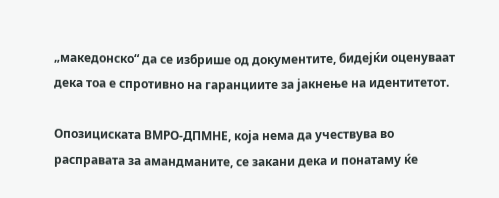„македонско“ да се избрише од документите, бидејќи оценуваат дека тоа е спротивно на гаранциите за јакнење на идентитетот.

Опозициската ВМРО-ДПМНЕ, која нема да учествува во расправата за амандманите, се закани дека и понатаму ќе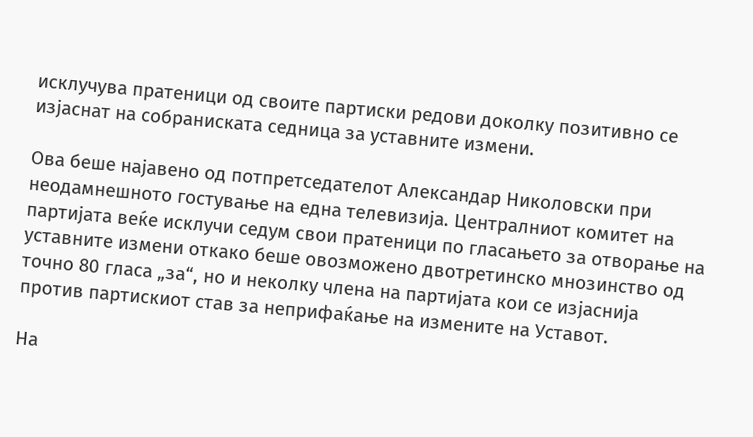исклучува пратеници од своите партиски редови доколку позитивно се изјаснат на собраниската седница за уставните измени.

Ова беше најавено од потпретседателот Александар Николовски при неодамнешното гостување на една телевизија. Централниот комитет на партијата веќе исклучи седум свои пратеници по гласањето за отворање на уставните измени откако беше овозможено двотретинско мнозинство од точно 80 гласа „за“, но и неколку члена на партијата кои се изјаснија против партискиот став за неприфаќање на измените на Уставот.

На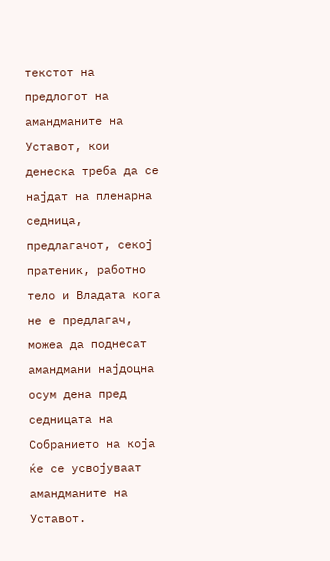текстот на предлогот на амандманите на Уставот, кои денеска треба да се најдат на пленарна седница, предлагачот, секој пратеник, работно тело и Владата кога не е предлагач, можеа да поднесат амандмани најдоцна осум дена пред седницата на Собранието на која ќе се усвојуваат амандманите на Уставот.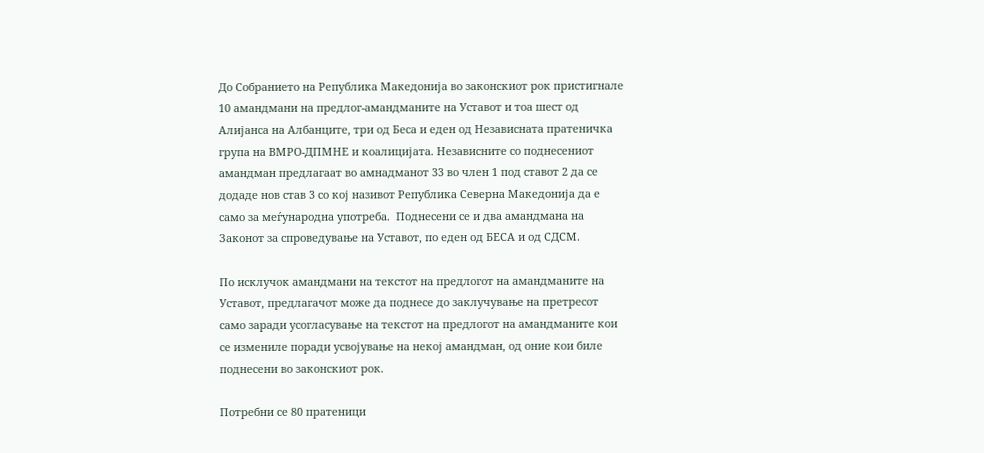До Собранието на Република Македонија во законскиот рок пристигнале 10 амандмани на предлог-амандманите на Уставот и тоа шест од Алијанса на Албанците, три од Беса и еден од Независната пратеничка група на ВМРО-ДПМНЕ и коалицијата. Независните со поднесениот амандман предлагаат во амнадманот 33 во член 1 под ставот 2 да се додаде нов став 3 со кој називот Република Северна Македонија да е само за меѓународна употреба.  Поднесени се и два амандмана на Законот за спроведување на Уставот, по еден од БЕСА и од СДСМ.

По исклучок амандмани на текстот на предлогот на амандманите на Уставот, предлагачот може да поднесе до заклучување на претресот само заради усогласување на текстот на предлогот на амандманите кои се измениле поради усвојување на некој амандман, од оние кои биле поднесени во законскиот рок.

Потребни се 80 пратеници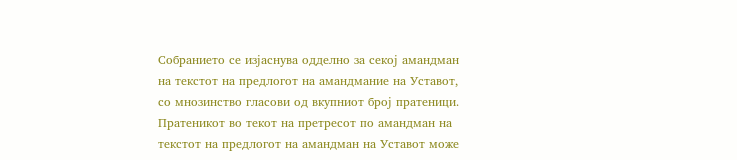Собранието се изјаснува одделно за секој амандман на текстот на предлогот на амандмание на Уставот, со мнозинство гласови од вкупниот број пратеници. Пратеникот во текот на претресот по амандман на текстот на предлогот на амандман на Уставот може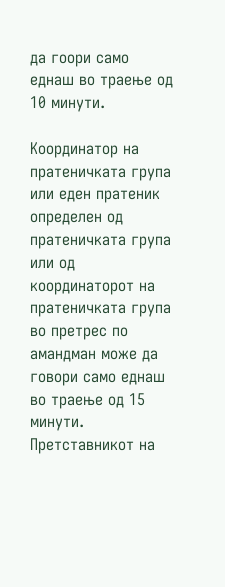да гоори само еднаш во траење од 10 минути.

Координатор на пратеничката група или еден пратеник определен од пратеничката група или од координаторот на пратеничката група во претрес по амандман може да говори само еднаш во траење од 15 минути. Претставникот на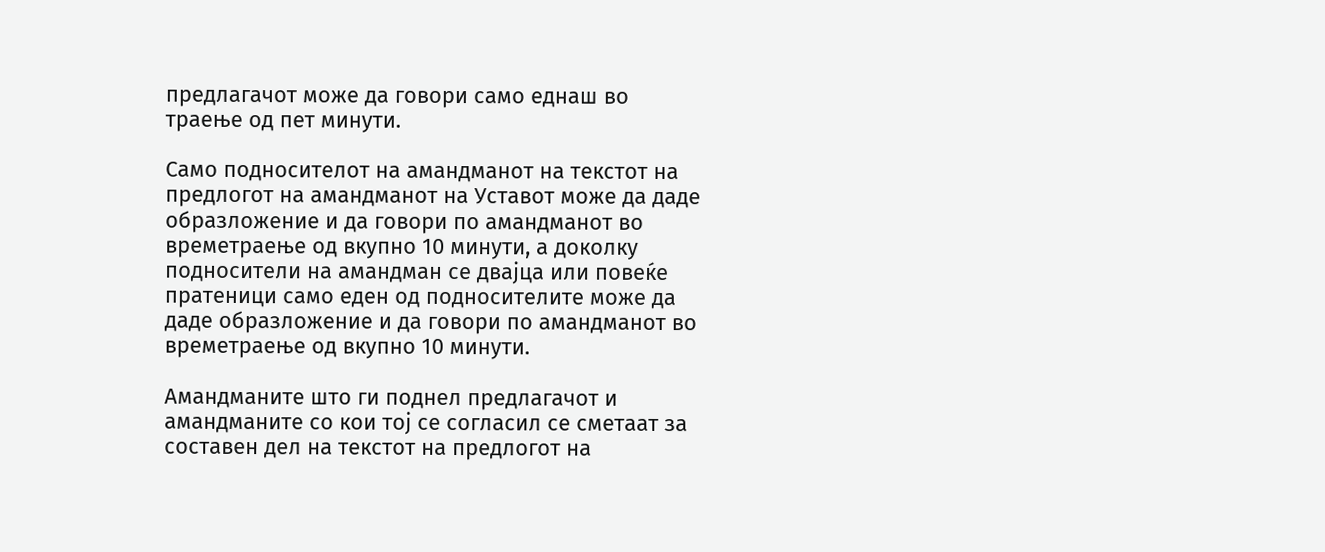предлагачот може да говори само еднаш во траење од пет минути.

Само подносителот на амандманот на текстот на предлогот на амандманот на Уставот може да даде образложение и да говори по амандманот во времетраење од вкупно 10 минути, а доколку подносители на амандман се двајца или повеќе пратеници само еден од подносителите може да даде образложение и да говори по амандманот во времетраење од вкупно 10 минути.

Амандманите што ги поднел предлагачот и амандманите со кои тој се согласил се сметаат за составен дел на текстот на предлогот на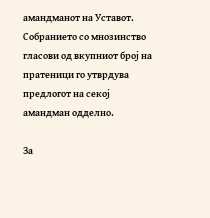амандманот на Уставот. Собранието со мнозинство гласови од вкупниот број на пратеници го утврдува предлогот на секој амандман одделно.

За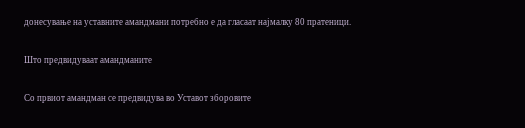донесување на уставните амандмани потребно е да гласаат најмалку 80 пратеници.

Што предвидуваат амандманите

Со првиот амандман се предвидува во Уставот зборовите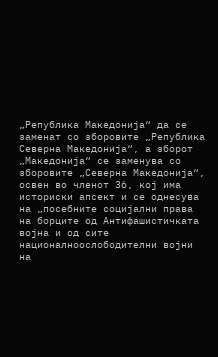„Република Македонија“ да се заменат со зборовите „Република Северна Македонија“, а зборот „Македонија“ се заменува со зборовите „Северна Македонија“, освен во членот 36, кој има историски апсект и се однесува на „посебните социјални права на борците од Антифашистичката војна и од сите националноослободителни војни на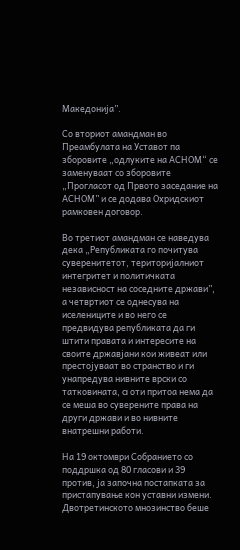Македонија”.

Со вториот амандман во Преамбулата на Уставот па зборовите „одлуките на АСНОМ“ се заменуваат со зборовите „Прогласот од Првото заседание на АСНОМ” и се додава Охридскиот рамковен договор.

Во третиот амандман се наведува дека „Републиката го почитува суверенитетот, територијалниот интегритет и политичката независност на соседните држави”, а четвртиот се однесува на иселениците и во него се предвидува републиката да ги штити правата и интересите на своите државјани кои живеат или престојуваат во странство и ги унапредува нивните врски со татковината, a оти притоа нема да се меша во суверените права на други држави и во нивните внатрешни работи.

На 19 октомври Собранието со поддршка од 80 гласови и 39 против, ја започна постапката за пристапување кон уставни измени. Двотретинското мнозинство беше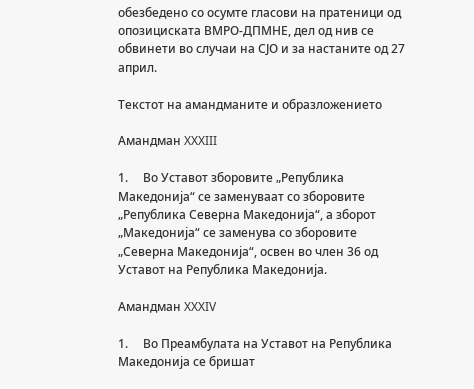обезбедено со осумте гласови на пратеници од опозициската ВМРО-ДПМНЕ, дел од нив се обвинети во случаи на СЈО и за настаните од 27 април.

Текстот на амандманите и образложението

Амандман XXXIII

1.     Во Уставот зборовите „Република Македонија“ се заменуваат со зборовите „Република Северна Македонија“, а зборот „Македонија“ се заменува со зборовите „Северна Македонија“, освен во член 36 од Уставот на Република Македонија.

Амандман XXXIV

1.     Во Преамбулата на Уставот на Република Македонија се бришат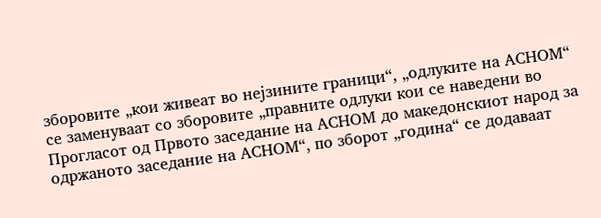зборовите „кои живеат во нејзините граници“, „одлуките на АСНОМ“ се заменуваат со зборовите „правните одлуки кои се наведени во Прогласот од Првото заседание на АСНОМ до македонскиот народ за одржаното заседание на АСНОМ“, по зборот „година“ се додаваат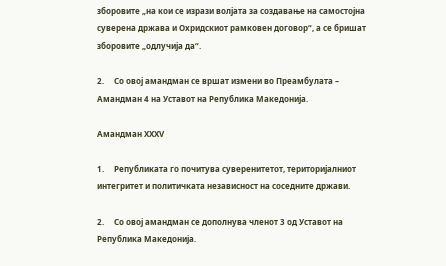зборовите „на кои се изрази волјата за создавање на самостојна суверена држава и Охридскиот рамковен договор“, а се бришат зборовите „одлучија да“.

2.     Со овој амандман се вршат измени во Преамбулата – Амандман 4 на Уставот на Република Македонија.

Амандман XXXV

1.     Републиката го почитува суверенитетот, територијалниот интегритет и политичката независност на соседните држави.

2.     Со овој амандман се дополнува членот 3 од Уставот на Република Македонија.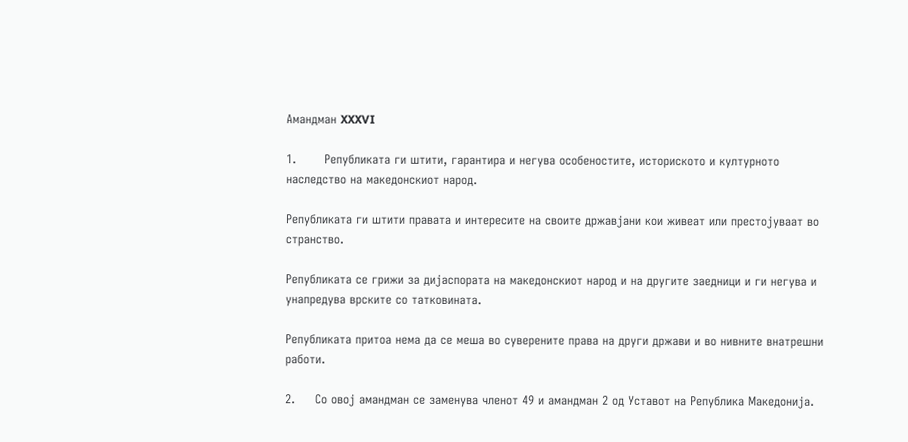Амандман XXXVI

1.       Републиката ги штити, гарантира и негува особеностите, историското и културното наследство на македонскиот народ.

Републиката ги штити правата и интересите на своите државјани кои живеат или престојуваат во странство.

Републиката се грижи за дијаспората на македонскиот народ и на другите заедници и ги негува и унапредува врските со татковината.

Републиката притоа нема да се меша во суверените права на други држави и во нивните внатрешни работи.

2.     Со овој амандман се заменува членот 49 и амандман 2 од Уставот на Република Македонија.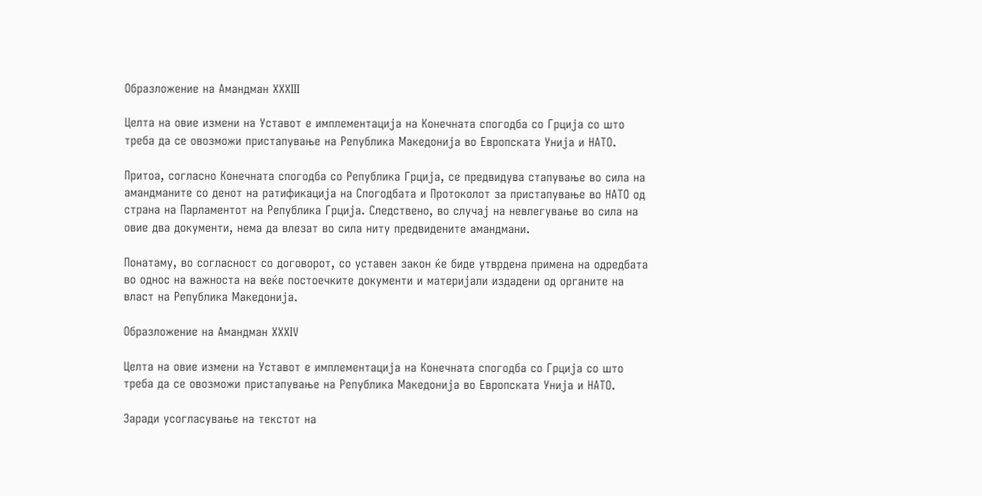Образложение на Амандман XXXIII

Целта на овие измени на Уставот е имплементација на Конечната спогодба со Грција со што треба да се овозможи пристапување на Република Македонија во Европската Унија и НАТО.

Притоа, согласно Конечната спогодба со Република Грција, се предвидува стапување во сила на амандманите со денот на ратификација на Спогодбата и Протоколот за пристапување во НАТО од страна на Парламентот на Република Грција. Следствено, во случај на невлегување во сила на овие два документи, нема да влезат во сила ниту предвидените амандмани.

Понатаму, во согласност со договорот, со уставен закон ќе биде утврдена примена на одредбата во однос на важноста на веќе постоечките документи и материјали издадени од органите на власт на Република Македонија.

Образложение на Амандман XXXIV

Целта на овие измени на Уставот е имплементација на Конечната спогодба со Грција со што треба да се овозможи пристапување на Република Македонија во Европската Унија и НАТО.

Заради усогласување на текстот на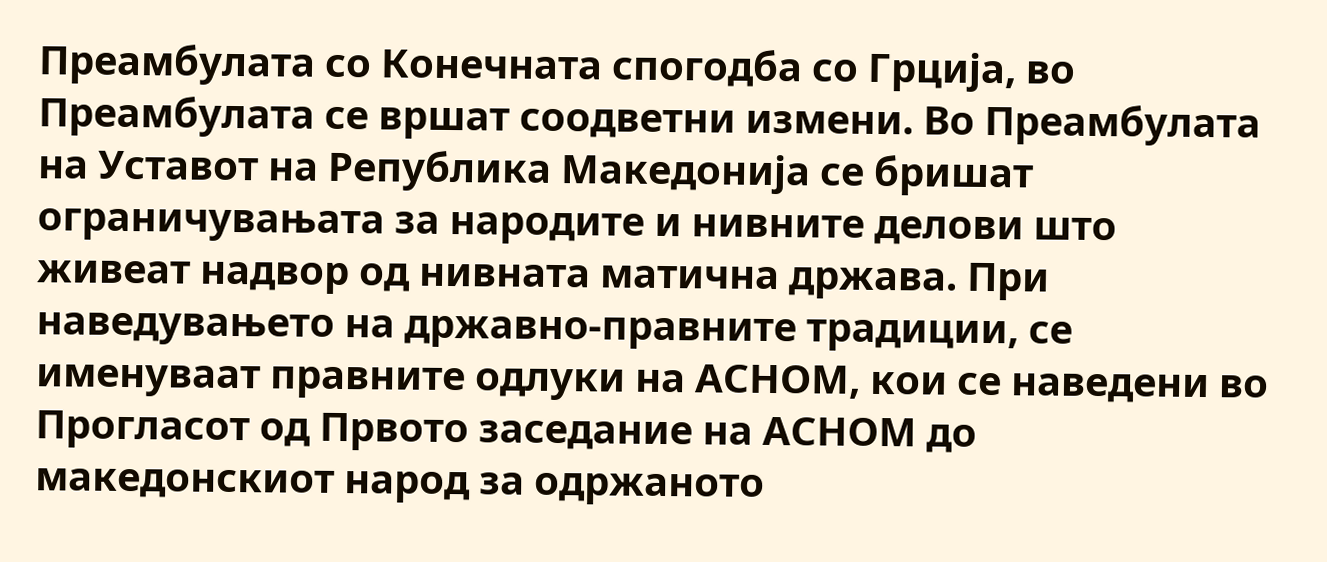Преамбулата со Конечната спогодба со Грција, во Преамбулата се вршат соодветни измени. Во Преамбулата на Уставот на Република Македонија се бришат ограничувањата за народите и нивните делови што живеат надвор од нивната матична држава. При наведувањето на државно-правните традиции, се именуваат правните одлуки на АСНОМ, кои се наведени во Прогласот од Првото заседание на АСНОМ до македонскиот народ за одржаното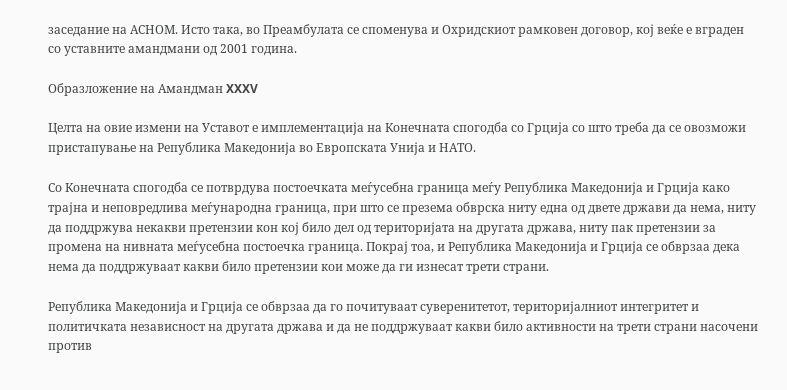заседание на АСНОМ. Исто така, во Преамбулата се споменува и Охридскиот рамковен договор, кој веќе е вграден со уставните амандмани од 2001 година.

Образложение на Амандман XXXV

Целта на овие измени на Уставот е имплементација на Конечната спогодба со Грција со што треба да се овозможи пристапување на Република Македонија во Европската Унија и НАТО.

Со Конечната спогодба се потврдува постоечката меѓусебна граница меѓу Република Македонија и Грција како трајна и неповредлива меѓународна граница, при што се презема обврска ниту една од двете држави да нема, ниту да поддржува некакви претензии кон кој било дел од територијата на другата држава, ниту пак претензии за промена на нивната меѓусебна постоечка граница. Покрај тоа, и Република Македонија и Грција се обврзаа дека нема да поддржуваат какви било претензии кои може да ги изнесат трети страни.

Република Македонија и Грција се обврзаа да го почитуваат суверенитетот, територијалниот интегритет и политичката независност на другата држава и да не поддржуваат какви било активности на трети страни насочени против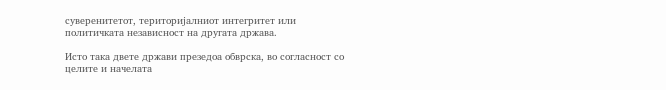суверенитетот, територијалниот интегритет или политичката независност на другата држава.

Исто така двете држави презедоа обврска, во согласност со целите и начелата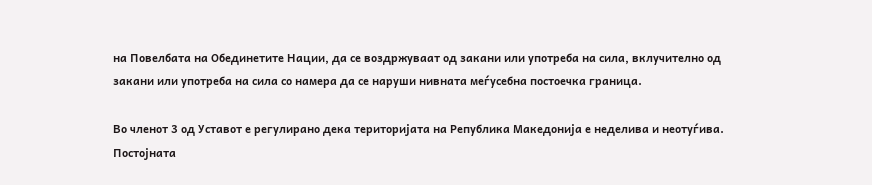на Повелбата на Обединетите Нации, да се воздржуваат од закани или употреба на сила, вклучително од закани или употреба на сила со намера да се наруши нивната меѓусебна постоечка граница.

Во членот 3 од Уставот е регулирано дека територијата на Република Македонија е неделива и неотуѓива. Постојната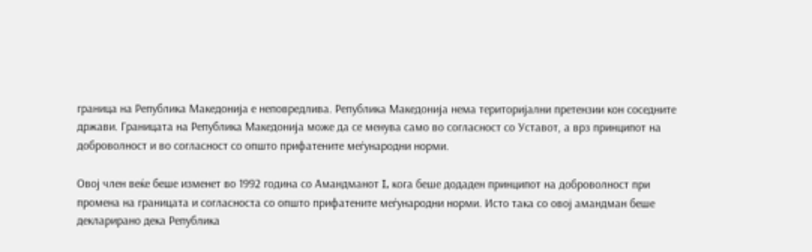граница на Република Македонија е неповредлива. Република Македонија нема територијални претензии кон соседните држави. Границата на Република Македонија може да се менува само во согласност со Уставот, а врз принципот на доброволност и во согласност со општо прифатените меѓународни норми.

Овој член веќе беше изменет во 1992 година со Амандманот I, кога беше додаден принципот на доброволност при промена на границата и согласноста со општо прифатените меѓународни норми. Исто така со овој амандман беше декларирано дека Република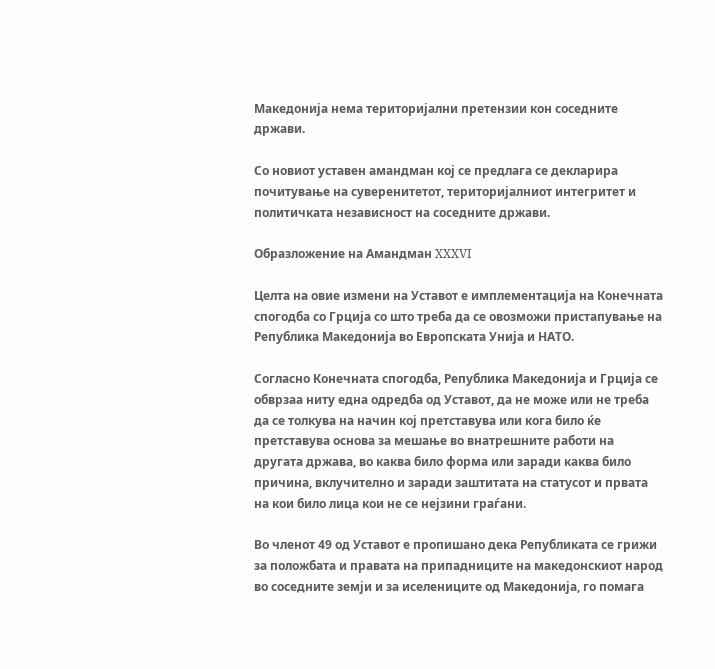Македонија нема територијални претензии кон соседните држави.

Со новиот уставен амандман кој се предлага се декларира почитување на суверенитетот, територијалниот интегритет и политичката независност на соседните држави.

Образложение на Амандман XXXVI

Целта на овие измени на Уставот е имплементација на Конечната спогодба со Грција со што треба да се овозможи пристапување на Република Македонија во Европската Унија и НАТО.

Согласно Конечната спогодба, Република Македонија и Грција се обврзаа ниту една одредба од Уставот, да не може или не треба да се толкува на начин кој претставува или кога било ќе претставува основа за мешање во внатрешните работи на другата држава, во каква било форма или заради каква било причина, вклучително и заради заштитата на статусот и првата на кои било лица кои не се нејзини граѓани.

Во членот 49 од Уставот е пропишано дека Републиката се грижи за положбата и правата на припадниците на македонскиот народ во соседните земји и за иселениците од Македонија, го помага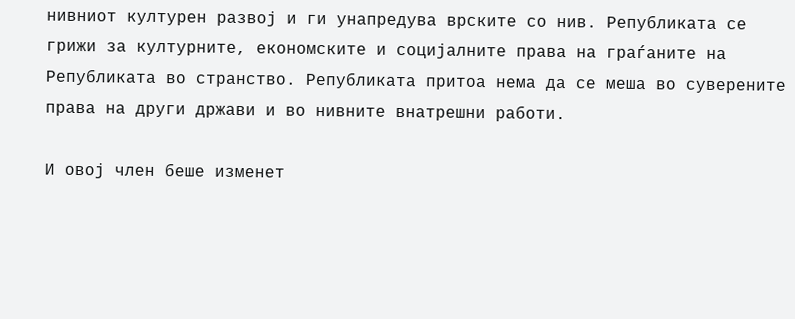нивниот културен развој и ги унапредува врските со нив. Републиката се грижи за културните, економските и социјалните права на граѓаните на Републиката во странство. Републиката притоа нема да се меша во суверените права на други држави и во нивните внатрешни работи.

И овој член беше изменет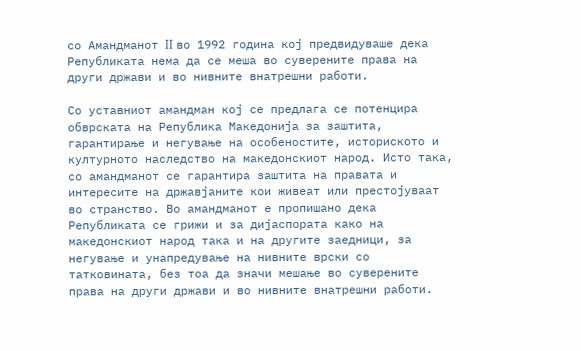со Амандманот II во 1992 година кој предвидуваше дека Републиката нема да се меша во суверените права на други држави и во нивните внатрешни работи.

Со уставниот амандман кој се предлага се потенцира обврската на Република Македонија за заштита, гарантирање и негување на особеностите, историското и културното наследство на македонскиот народ. Исто така, со амандманот се гарантира заштита на правата и интересите на државјаните кои живеат или престојуваат во странство. Во амандманот е пропишано дека Републиката се грижи и за дијаспората како на македонскиот народ така и на другите заедници, за негување и унапредување на нивните врски со татковината, без тоа да значи мешање во суверените права на други држави и во нивните внатрешни работи.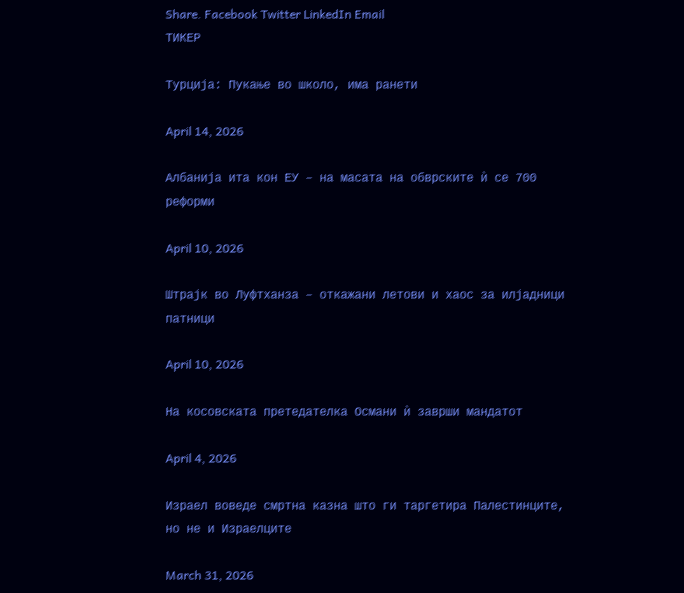Share. Facebook Twitter LinkedIn Email
ТИКЕР

Турција: Пукање во школо, има ранети

April 14, 2026

Албанија ита кон ЕУ – на масата на обврските ѝ се 700 реформи

April 10, 2026

Штрајк во Луфтханза – откажани летови и хаос за илјадници патници

April 10, 2026

На косовската претедателка Османи ѝ заврши мандатот

April 4, 2026

Израел воведе смртна казна што ги таргетира Палестинците, но не и Израелците

March 31, 2026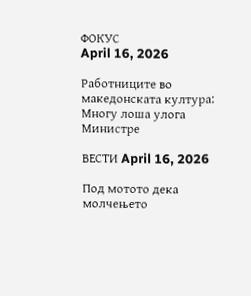ФОКУС
April 16, 2026

Работниците во македонската култура: Многу лоша улога Министре

ВЕСТИ April 16, 2026

Под мотото дека молчењето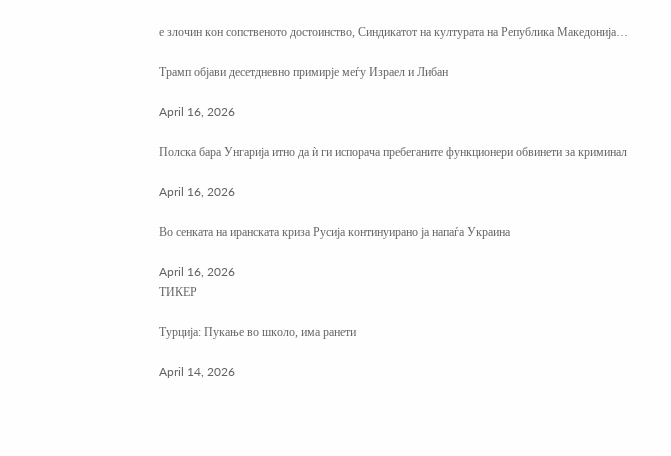е злочин кон сопственото достоинство, Синдикатот на културата на Република Македонија…

Трамп објави десетдневно примирје меѓу Израел и Либан

April 16, 2026

Полска бара Унгарија итно да ѝ ги испорача пребеганите функционери обвинети за криминал

April 16, 2026

Во сенката на иранската криза Русија континуирано ја напаѓа Украина

April 16, 2026
ТИКЕР

Турција: Пукање во школо, има ранети

April 14, 2026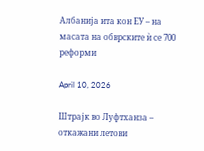Албанија ита кон ЕУ – на масата на обврските ѝ се 700 реформи

April 10, 2026

Штрајк во Луфтханза – откажани летови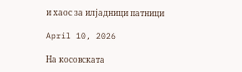и хаос за илјадници патници

April 10, 2026

На косовската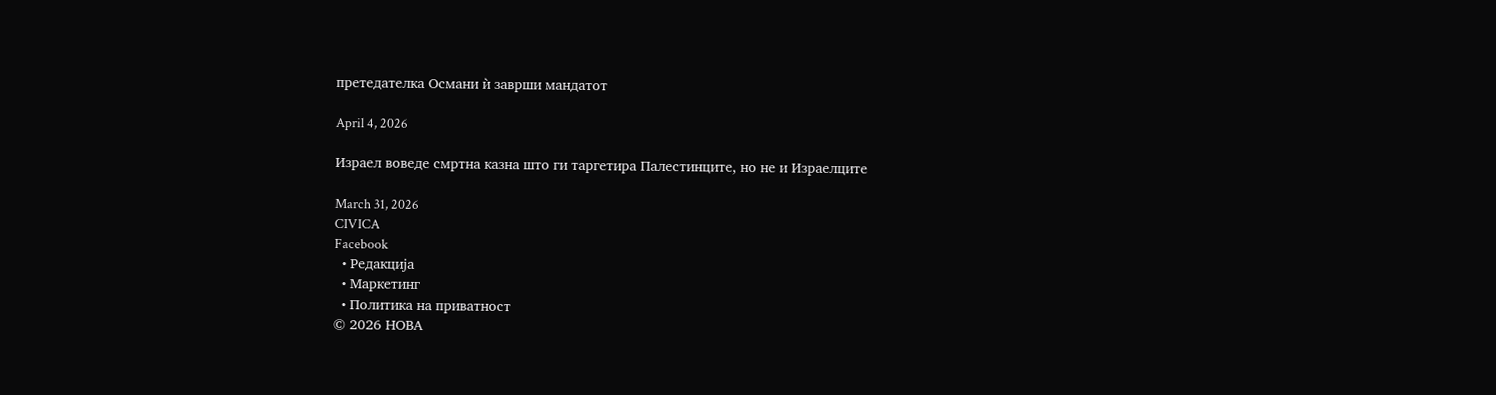претедателка Османи ѝ заврши мандатот

April 4, 2026

Израел воведе смртна казна што ги таргетира Палестинците, но не и Израелците

March 31, 2026
CIVICA
Facebook
  • Редакција
  • Маркетинг
  • Политика на приватност
© 2026 НОВА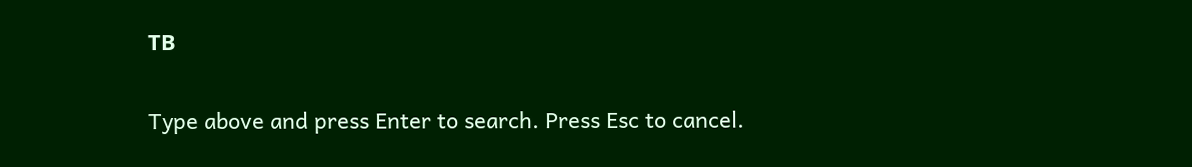ТВ

Type above and press Enter to search. Press Esc to cancel.